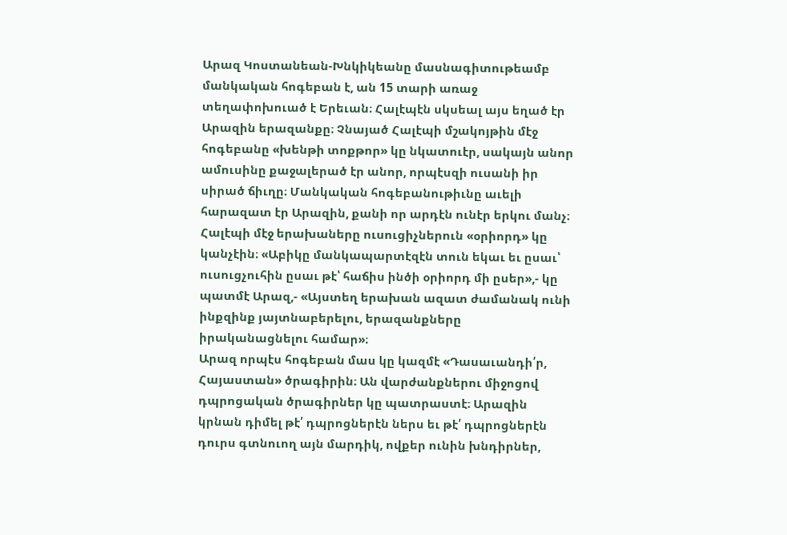Արազ Կոստանեան-Խնկիկեանը մասնագիտութեամբ մանկական հոգեբան է, ան 15 տարի առաջ տեղափոխուած է Երեւան։ Հալէպէն սկսեալ այս եղած էր Արազին երազանքը։ Չնայած Հալէպի մշակոյթին մէջ հոգեբանը «խենթի տոքթոր» կը նկատուէր, սակայն անոր ամուսինը քաջալերած էր անոր, որպէսզի ուսանի իր սիրած ճիւղը։ Մանկական հոգեբանութիւնը աւելի հարազատ էր Արազին, քանի որ արդէն ունէր երկու մանչ։
Հալէպի մէջ երախաները ուսուցիչներուն «օրիորդ» կը կանչէին։ «Աբիկը մանկապարտէզէն տուն եկաւ եւ ըսաւ՝ ուսուցչուհին ըսաւ թէ՝ հաճիս ինծի օրիորդ մի ըսեր»,- կը պատմէ Արազ,- «Այստեղ երախան ազատ ժամանակ ունի ինքզինք յայտնաբերելու, երազանքները իրականացնելու համար»։
Արազ որպէս հոգեբան մաս կը կազմէ «Դասաւանդի՛ր, Հայաստան» ծրագիրին։ Ան վարժանքներու միջոցով դպրոցական ծրագիրներ կը պատրաստէ։ Արազին կրնան դիմել թէ՛ դպրոցներէն ներս եւ թէ՛ դպրոցներէն դուրս գտնուող այն մարդիկ, ովքեր ունին խնդիրներ,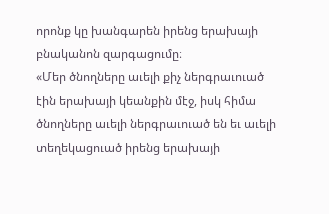որոնք կը խանգարեն իրենց երախայի բնականոն զարգացումը։
«Մեր ծնողները աւելի քիչ ներգրաւուած էին երախայի կեանքին մէջ, իսկ հիմա ծնողները աւելի ներգրաւուած են եւ աւելի տեղեկացուած իրենց երախայի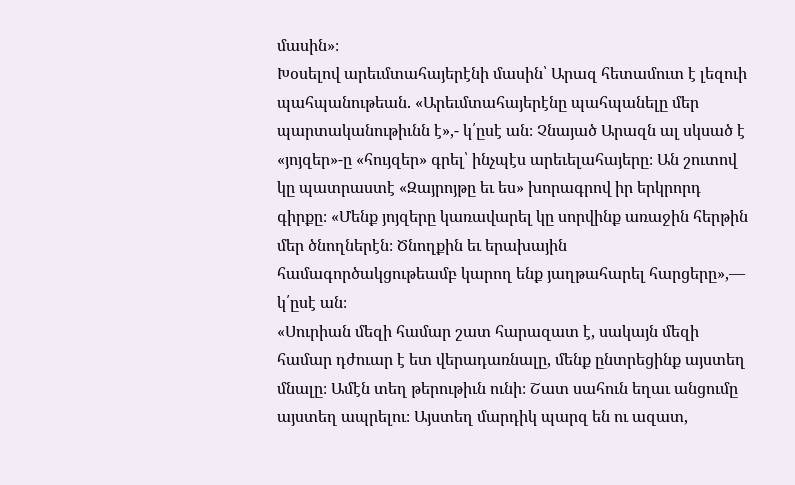մասին»։
Խօսելով արեւմտահայերէնի մասին՝ Արազ հետամուտ է լեզուի պահպանութեան. «Արեւմտահայերէնը պահպանելը մեր պարտականութիւնն է»,- կ՛ըսէ ան։ Չնայած Արազն ալ սկսած է «յոյզեր»-ը «հույզեր» գրել՝ ինչպէս արեւելահայերը։ Ան շուտով կը պատրաստէ «Զայրոյթը եւ ես» խորագրով իր երկրորդ գիրքը։ «Մենք յոյզերը կառավարել կը սորվինք առաջին հերթին մեր ծնողներէն։ Ծնողքին եւ երախային համագործակցութեամբ կարող ենք յաղթահարել հարցերը»,— կ՛ըսէ ան։
«Սուրիան մեզի համար շատ հարազատ է, սակայն մեզի համար դժուար է ետ վերադառնալը, մենք ընտրեցինք այստեղ մնալը։ Ամէն տեղ թերութիւն ունի։ Շատ սահուն եղաւ անցումը այստեղ ապրելու։ Այստեղ մարդիկ պարզ են ու ազատ,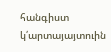հանգիստ կ՛արտայայտուին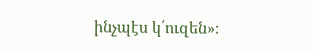ինչպէս կ՛ուզեն»։